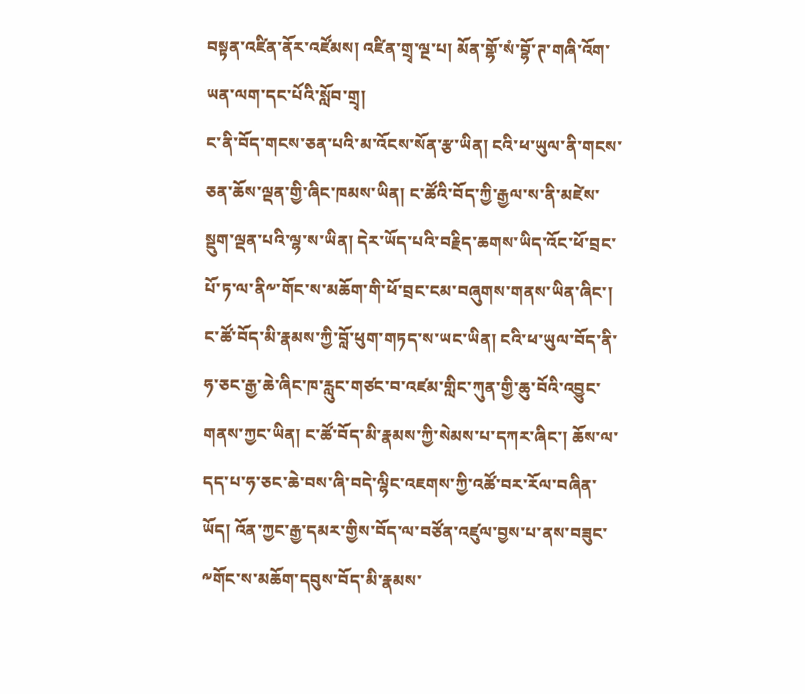བསྟན་འཛིན་ནོར་འཛོམས། འཛིན་གྲྭ་ལྔ་པ། མོན་གྷོ་སཾ་བྷོ་ཊ་གཞི་འོག་ཡན་ལག་དང་པོའི་སློབ་གྲྭ།
ང་ནི་བོད་གངས་ཅན་པའི་མ་འོངས་སོན་རྩ་ཡིན། ངའི་ཕ་ཡུལ་ནི་གངས་ཅན་ཆོས་ལྡན་གྱི་ཞིང་ཁམས་ཡིན། ང་ཚོའི་བོད་ཀྱི་རྒྱལ་ས་ནི་མཛེས་སྡུག་ལྡན་པའི་ལྷ་ས་ཡིན། དེར་ཡོད་པའི་བརྗིད་ཆགས་ཡིད་འོང་ཕོ་བྲང་པོ་ཏ་ལ་ནི༸་གོང་ས་མཆོག་གི་ཕོ་བྲང་ངམ་བཞུགས་གནས་ཡིན་ཞིང་། ང་ཚོ་བོད་མི་རྣམས་ཀྱི་བློ་ཕུག་གཏད་ས་ཡང་ཡིན། ངའི་ཕ་ཡུལ་བོད་ནི་ཧ་ཅང་རྒྱ་ཆེ་ཞིང་ཁ་རླུང་གཙང་བ་འཛམ་གླིང་ཀུན་གྱི་ཆུ་བོའི་འབྱུང་གནས་ཀྱང་ཡིན། ང་ཚོ་བོད་མི་རྣམས་ཀྱི་སེམས་པ་དཀར་ཞིང་། ཆོས་ལ་དད་པ་ཧ་ཅང་ཆེ་བས་ཞི་བདེ་ལྷིང་འཇགས་ཀྱི་འཚོ་བར་རོལ་བཞིན་ཡོད། འོན་ཀྱང་རྒྱ་དམར་གྱིས་བོད་ལ་བཙོན་འཛུལ་བྱས་པ་ནས་བཟུང་༸གོང་ས་མཆོག་དབུས་བོད་མི་རྣམས་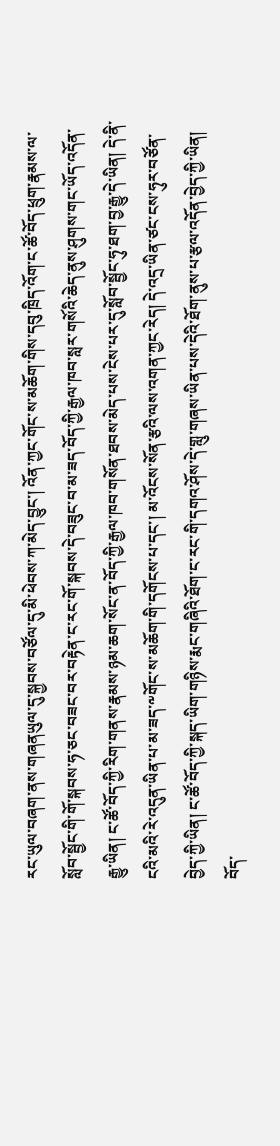རང་ཡུལ་བཞག་ནས་གཞནཡུལ་དུ་སྐྱབས་བཙོལ་དུ་མི་ཕེབས་ཀ་མེད་བྱུང་། འོན་ཀྱང་གོང་ས་མཆོག་གིས་དབུ་ཁྲིད་འོག་ང་ཚོ་བོད་ཕྲུག་རྣམས་ལ་སློབ་སྦྱོང་གི་གོ་སྐབས་ཧ་ཅང་བཟང་བར་བརྟེན་ང་རང་གོ་སྐབས་དེ་བཟུང་བ་མ་ཟད་བོད་ཀྱི་རྒྱལ་ཁབ་སླར་གསོའི་ཆེད་ནུས་ཤུགས་གང་ཡོད་འདོན་རྒྱུ་ཡིན། ང་ཚོ་བོད་ཀྱི་རིག་གནས་རྣམས་ཉམ་ཆག་སོང་ན་བོད་ཀྱི་རྒྱལ་ཁབ་གསོན་ཐབས་མེད་པས་ངེས་པར་དུ་སློབ་སྦྱོང་ཧུ་ཐག་བྱ་རྒྱུ་དེ་ཡིན། དེ་ནི་ངའི་མའི་རེ་འདུན་ཡིན་པ་མ་ཟད་༸གོང་ས་མཆོག་གི་དགོངས་པ་དང་། མ་འོངས་སོན་རྩའི་ལས་འགན་ཀྱང་རེད། དེ་འདྲ་ཡིན་ཙང་ངས་ཧུར་བཙོན་བྱེད་ཀྱི་ཡིན། ང་ཚོ་བོད་ཀྱི་སྐད་ཡིག་གཉིས་རྨང་གཞིའི་ཐོག་ང་རང་གི་དགའ་ཤོས་དེ་གླུ་གཞས་ཡིན་པས་དེའི་ཐོག་ནུས་པ་རྩལ་འདོན་བྱེད་ཀྱི་ཡིན། བོད་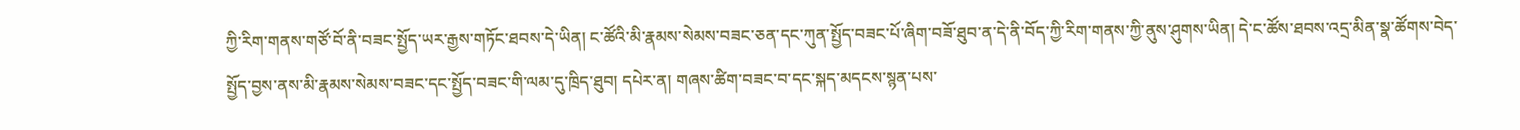ཀྱི་རིག་གནས་གཙོ་བོ་ནི་བཟང་སྤྱོད་ཡར་རྒྱས་གཏོང་ཐབས་དེ་ཡིན། ང་ཚོའི་མི་རྣམས་སེམས་བཟང་ཅན་དང་ཀུན་སྤྱོད་བཟང་པོ་ཞིག་བཟོ་ཐུབ་ན་དེ་ནི་བོད་ཀྱི་རིག་གནས་ཀྱི་ནུས་ཤུགས་ཡིན། དེ་ང་ཚོས་ཐབས་འདྲ་མིན་སྣ་ཚོགས་བེད་སྤྱོད་བྱས་ནས་མི་རྣམས་སེམས་བཟང་དང་སྤྱོད་བཟང་གི་ལམ་དུ་ཁྲིད་ཐུབ། དཔེར་ན། གཞས་ཚིག་བཟང་བ་དང་སྐད་མདངས་སྙན་པས་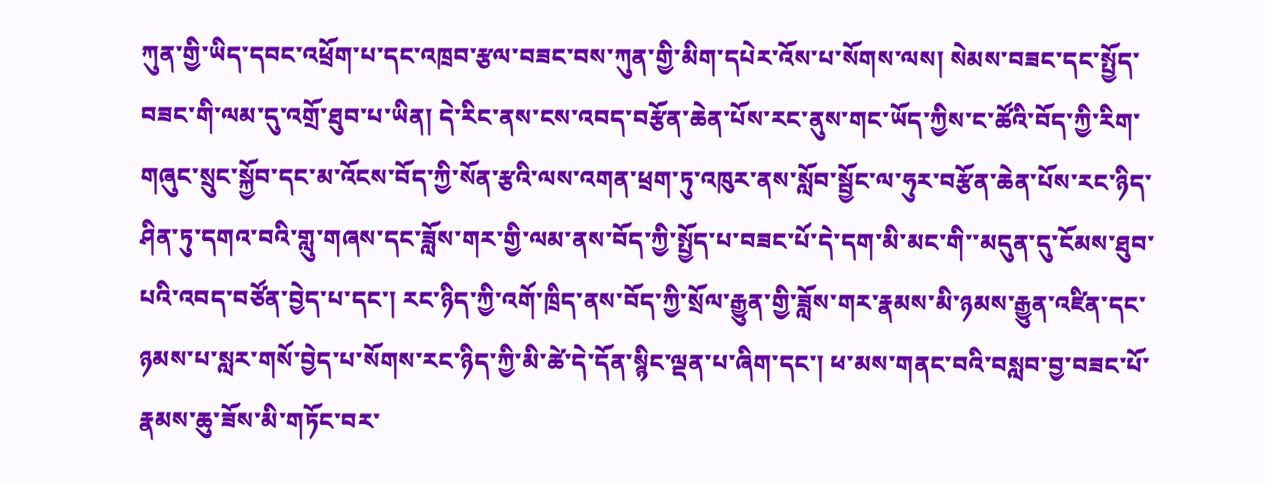ཀུན་གྱི་ཡིད་དབང་འཕྲོག་པ་དང་འཁྲབ་རྩལ་བཟང་བས་ཀུན་གྱི་མིག་དཔེར་འོས་པ་སོགས་ལས། སེམས་བཟང་དང་སྤྱོད་བཟང་གི་ལམ་དུ་འགྲོ་ཐུབ་པ་ཡིན། དེ་རིང་ནས་ངས་འབད་བརྩོན་ཆེན་པོས་རང་ནུས་གང་ཡོད་ཀྱིས་ང་ཚོའི་བོད་ཀྱི་རིག་གཞུང་སྲུང་སྐྱོབ་དང་མ་འོངས་བོད་ཀྱི་སོན་རྩའི་ལས་འགན་ཕྲག་ཏུ་འཁུར་ནས་སློབ་སྦྱོང་ལ་ཧུར་བརྩོན་ཆེན་པོས་རང་ཉིད་ཤིན་ཏུ་དགའ་བའི་གླུ་གཞས་དང་ཟློས་གར་གྱི་ལམ་ནས་བོད་ཀྱི་སྤྱོད་པ་བཟང་པོ་དེ་དག་མི་མང་གི་་མདུན་དུ་ངོམས་ཐུབ་པའི་འབད་བཙོན་བྱེད་པ་དང་། རང་ཉིད་ཀྱི་འགོ་ཁྲིད་ནས་བོད་ཀྱི་སྲོལ་རྒྱུན་གྱི་ཟློས་གར་རྣམས་མི་ཉམས་རྒྱུན་འཛིན་དང་ཉམས་པ་སླར་གསོ་བྱེད་པ་སོགས་རང་ཉིད་ཀྱི་མི་ཚེ་དེ་དོན་སྙིང་ལྡན་པ་ཞིག་དང་། ཕ་མས་གནང་བའི་བསླབ་བྱ་བཟང་པོ་རྣམས་ཆུ་ཟོས་མི་གཏོང་བར་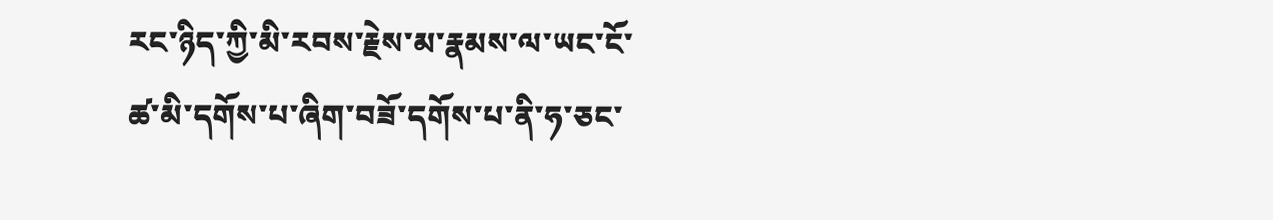རང་ཉིད་ཀྱི་མི་རབས་རྗེས་མ་རྣམས་ལ་ཡང་ངོ་ཚ་མི་དགོས་པ་ཞིག་བཟོ་དགོས་པ་ནི་ཧ་ཅང་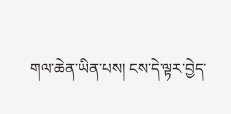གལ་ཆེན་ཡིན་པས། ངས་དེ་ལྟར་བྱེད་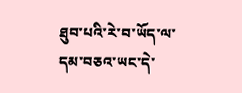ཐུབ་པའི་རེ་བ་ཡོད་ལ་དམ་བཅའ་ཡང་དེ་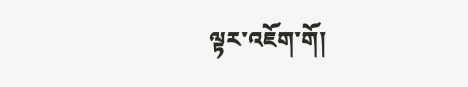ལྟར་འཇོག་གོ།